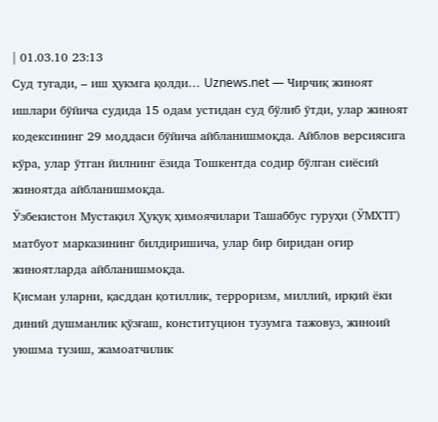| 01.03.10 23:13
Суд тугади, – иш ҳукмга қолди… Uznews.net — Чирчиқ жиноят ишлари бўйича судида 15 одам устидан суд бўлиб ўтди, улар жиноят кодексининг 29 моддаси бўйича айбланишмоқда. Айблов версиясига кўра, улар ўтган йилнинг ёзида Тошкентда содир бўлган сиёсий жиноятда айбланишмоқда.
Ўзбекистон Мустақил Ҳуқуқ ҳимоячилари Ташаббус гуруҳи (ЎМХТГ) матбуот марказининг билдиришича, улар бир биридан оғир жиноятларда айбланишмоқда.
Қисман уларни, қасддан қотиллик, терроризм, миллий, ирқий ёки диний душманлик қўзғаш, конституцион тузумга тажовуз, жиноий уюшма тузиш, жамоатчилик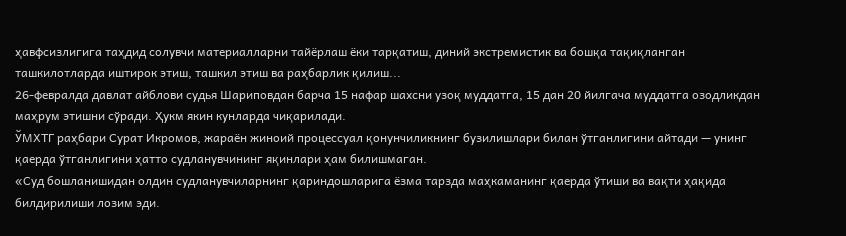ҳавфсизлигига таҳдид солувчи материалларни тайёрлаш ёки тарқатиш, диний экстремистик ва бошқа тақиқланган ташкилотларда иштирок этиш, ташкил этиш ва раҳбарлик қилиш...
26-февралда давлат айблови судья Шариповдан барча 15 нафар шахсни узоқ муддатга, 15 дан 20 йилгача муддатга озодликдан маҳрум этишни сўради. Ҳукм якин кунларда чиқарилади.
ЎМХТГ раҳбари Сурат Икромов, жараён жиноий процессуал қонунчиликнинг бузилишлари билан ўтганлигини айтади — унинг қаерда ўтганлигини ҳатто судланувчининг яқинлари ҳам билишмаган.
«Суд бошланишидан олдин судланувчиларнинг қариндошларига ёзма тарзда маҳкаманинг қаерда ўтиши ва вақти ҳақида билдирилиши лозим эди.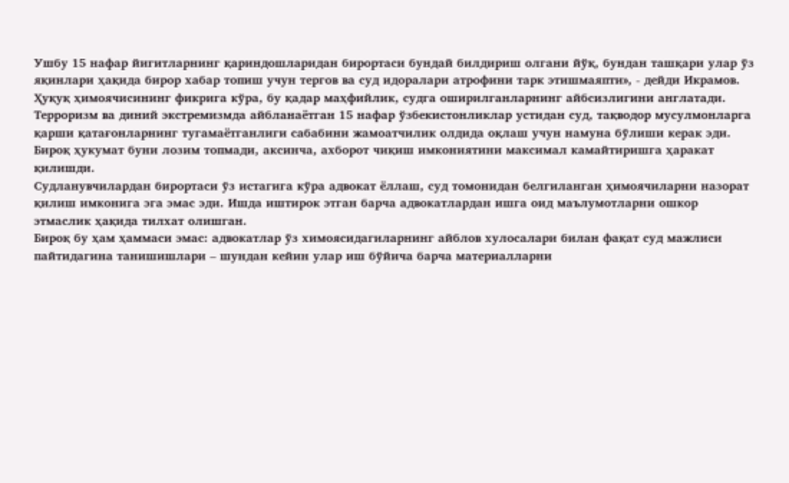Ушбу 15 нафар йигитларнинг қариндошларидан бирортаси бундай билдириш олгани йўқ, бундан ташқари улар ўз яқинлари ҳақида бирор хабар топиш учун тергов ва суд идоралари атрофини тарк этишмаяпти», - дейди Икрамов.
Ҳуқуқ ҳимоячисининг фикрига кўра, бу қадар маҳфийлик, судга оширилганларнинг айбсизлигини англатади.
Терроризм ва диний экстремизмда айбланаётган 15 нафар ўзбекистонликлар устидан суд, тақводор мусулмонларга қарши қатағонларнинг тугамаётганлиги сабабини жамоатчилик олдида оқлаш учун намуна бўлиши керак эди. Бироқ ҳукумат буни лозим топмади, аксинча, ахборот чиқиш имкониятини максимал камайтиришга ҳаракат қилишди.
Судланувчилардан бирортаси ўз истагига кўра адвокат ёллаш, суд томонидан белгиланган ҳимоячиларни назорат қилиш имконига эга эмас эди. Ишда иштирок этган барча адвокатлардан ишга оид маълумотларни ошкор этмаслик ҳақида тилхат олишган.
Бироқ бу ҳам ҳаммаси эмас: адвокатлар ўз химоясидагиларнинг айблов хулосалари билан фақат суд мажлиси пайтидагина танишишлари – шундан кейин улар иш бўйича барча материалларни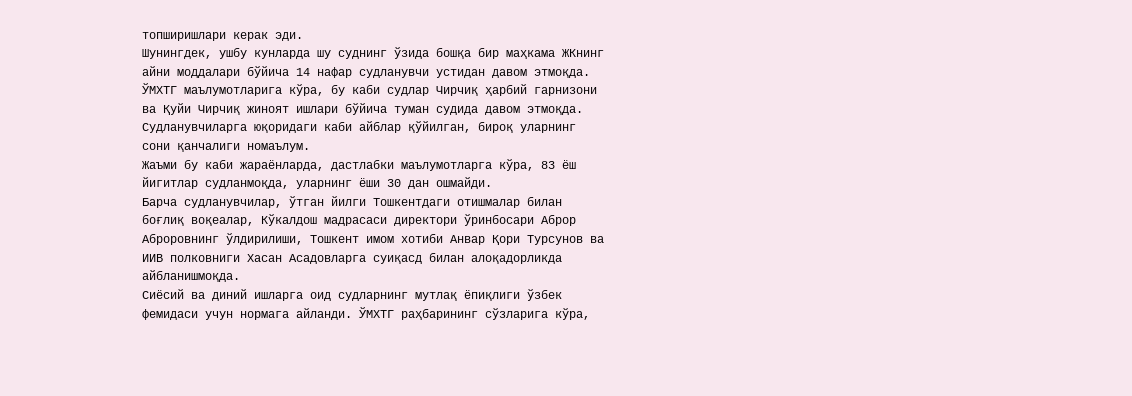топширишлари керак эди.
Шунингдек, ушбу кунларда шу суднинг ўзида бошқа бир маҳкама ЖКнинг айни моддалари бўйича 14 нафар судланувчи устидан давом этмоқда. ЎМХТГ маълумотларига кўра, бу каби судлар Чирчиқ ҳарбий гарнизони ва Қуйи Чирчиқ жиноят ишлари бўйича туман судида давом этмоқда. Судланувчиларга юқоридаги каби айблар қўйилган, бироқ уларнинг сони қанчалиги номаълум.
Жаъми бу каби жараёнларда, дастлабки маълумотларга кўра, 83 ёш йигитлар судланмоқда, уларнинг ёши 30 дан ошмайди.
Барча судланувчилар, ўтган йилги Тошкентдаги отишмалар билан боғлиқ воқеалар, Кўкалдош мадрасаси директори ўринбосари Аброр Аброровнинг ўлдирилиши, Тошкент имом хотиби Анвар Қори Турсунов ва ИИВ полковниги Хасан Асадовларга суиқасд билан алоқадорликда айбланишмоқда.
Сиёсий ва диний ишларга оид судларнинг мутлақ ёпиқлиги ўзбек фемидаси учун нормага айланди. ЎМХТГ раҳбарининг сўзларига кўра,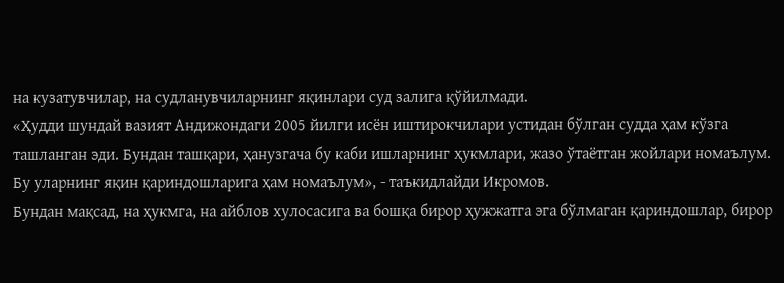на кузатувчилар, на судланувчиларнинг яқинлари суд залига қўйилмади.
«Ҳудди шундай вазият Андижондаги 2005 йилги исён иштирокчилари устидан бўлган судда ҳам кўзга ташланган эди. Бундан ташқари, ҳанузгача бу каби ишларнинг ҳукмлари, жазо ўтаётган жойлари номаълум. Бу уларнинг яқин қариндошларига ҳам номаълум», - таъкидлайди Икромов.
Бундан мақсад, на ҳукмга, на айблов хулосасига ва бошқа бирор ҳужжатга эга бўлмаган қариндошлар, бирор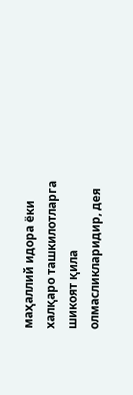маҳаллий идора ёки халқаро ташкилотларга шикоят қила олмасликларидир, дея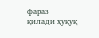фараз қилади ҳуқуқ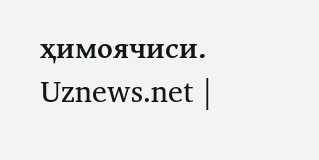ҳимоячиси.
Uznews.net |